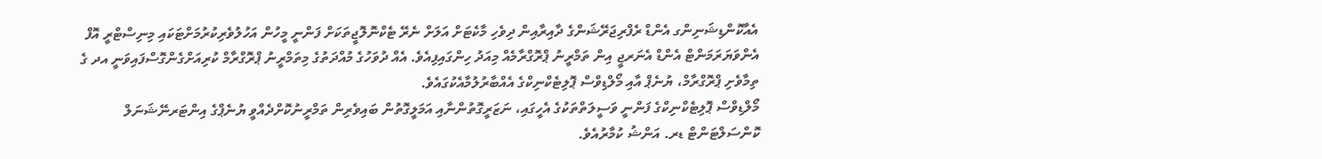އެއާކޮންޑިޝަނިންގ އެންޑް ރެފްރިޖަރޭޝަންގެ ދާއިރާއިން ދިވެހި މާކެޓަށް އަލަށް ނެރޭ ޓެކްނޮލޮޖީތަކަށް ފަންނީ މީހުން އަހުލުވެރިކުރުމަށްޓަކައި މިނިސްޓްރީ އޮފް އެންވަޔަރަމަންޓް އެންޑް އެނަރޖީ އިން ތަމްރީނު ޕްރޮގްރާމެއް މިއަދު ހިންގައިފިއެވެ. އެއް ދުވަހުގެ މުއްދަތުގެ މިތަމްރީނު ޕްރޮގްރާމް ކުރިއަށްގެންގޮސްފައިވަނީ އދ ގެ ތިމާވެށި ޕްރޮގްރާމް، ޔުނެޕް އާއި މޯލްޑިވްސް ޕޮލިޓެކްނިކްގެ އެއްބާރުލުމާއެކުގައެވެ.
މޯލްޑިވްސް ޕޮލިޓެކްނިކްގެ ފަންނީ ވަސީލަތްތަކުގެ އެހީގައި، ނަޒަރީގޮތުންނާއި އަމަލީގޮތުން ބައިވެރިން ތަމްރީނުކޮށްދެއްވީ ޔުނެޕްގެ އިންޓަރނޭޝަނަލް ކޮންސަލްޓަންޓް ޑރ. އަންޝު ކުމާރުއެވެ.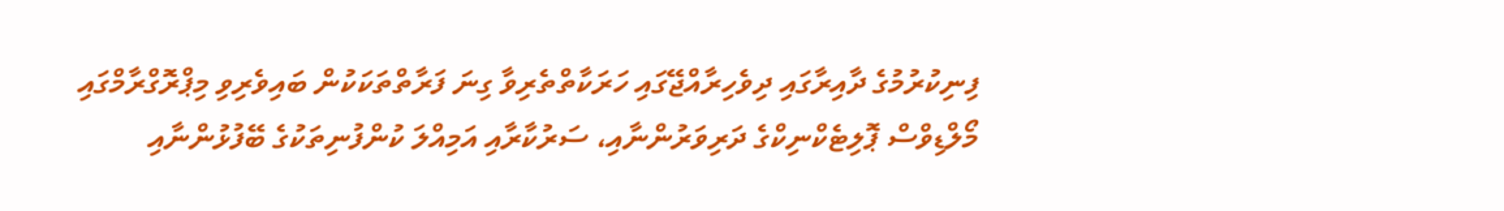ފިނިކުރުމުގެ ދާއިރާގައި ދިވެހިރާއްޖޭގައި ހަރަކާތްތެރިވާ ގިނަ ފަރާތްތަކަކުން ބައިވެރިވި މިޕްރޮގްރާމްގައި މޯލްޑިވްސް ޕޮލިޓެކްނިކްގެ ދަރިވަރުންނާއި، ސަރުކާރާއި އަމިއްލަ ކުންފުނިތަކުގެ ބޭފުޅުންނާއި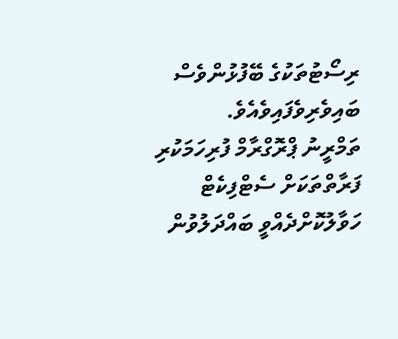ރިސޯޓުތަކުގެ ބޭފުޅުންވެސް ބައިވެރިވެފައިވެއެވެ.
ތަމްރީނު ޕްރޮގްރާމް ފުރިހަމަކުރި ފަރާތްތަކަށް ސެޓްފިކެޓް ހަވާލުކޮށްދެއްވީ ބައްދަލުވުން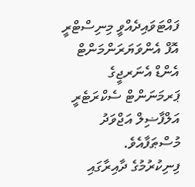ފައްޓަވައިދެއްވީ މިނިސްޓްރީ އޮފް އެންވަޔަރަންމަންޓް އެންޑް އެނަރޖީގެ ޕަރމަނަންޓް ސެކްރަޓެރީ އަލްފާޟިލް އަޖްވަދު މުސްޠަފާއެވެ.
ފިނިކުރުމުގެ ދާއިރާގައި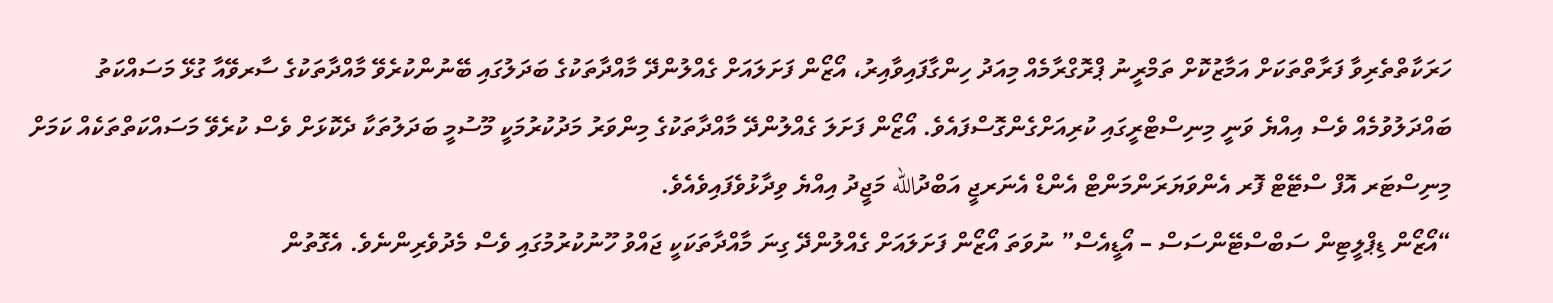ހަރަކާތްތެރިވާ ފަރާތްތަކަށް އަމާޒުކޮށް ތަމްރީނު ޕްރޮގްރާމެއް މިއަދު ހިންގާފައިވާއިރު، އޯޒޯން ފަށަލައަށް ގެއްލުންދޭ މާއްދާތަކުގެ ބަދަލުގައި ބޭނުންކުރެވޭ މާއްދާތަކުގެ ސާރވޭއާ ގުޅޭ މަސައްކަތު ބައްދަލުވުމެއް ވެސް އިއްޔެ ވަނީ މިނިސްޓްރީގައި ކުރިއަށްގެންގޮސްފައެވެ. އޯޒޯން ފަށަލަ ގެއްލުންދޭ މާއްދާތަކުގެ މިންވަރު މަދުކުރުމަކީ މޫސުމީ ބަދަލުތަކާ ދެކޮޅަށް ވެސް ކުރެވޭ މަސައްކަތްތަކެއް ކަމަށް މިނިސްޓަރ އޮފް ސްޓޭޓް ފޮރ އެންވަޔަރަންމަންޓް އެންޑް އެނަރޖީ އަބްދުالله މަޖީދު އިއްޔެ ވިދާޅުވެފައިވެއެވެ.
“އޯޒޯން ޑިޕްލީޓިން ސަބްސްޓޭންސަސް – އޯޑީއެސް” ނުވަތަ އޯޒޯން ފަށަލައަށް ގެއްލުންދޭ ގިނަ މާއްދާތަކަކީ ޖައްވު ހޫނުކުރުމުގައި ވެސް މެދުވެރިންނެވެ. އެގޮތުން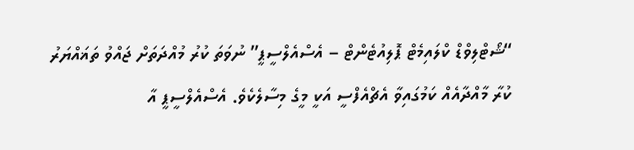“ޝޯޓްލިވްޑް ކްލައިމެޓް ޕޮލިއުޓެންޓް – އެސްއެލްސީޕީ” ނުވަތަ ކުރު މުއްދަތަށް ޖައްވު ތަޣައްޔަރު ކުރާ މާއްދާއެއް ކަމުގައިވާ އެޗްއެފްސީ އަކީ މީގެ މިސާލެކެވެ. އެސްއެލްސީޕީ އާ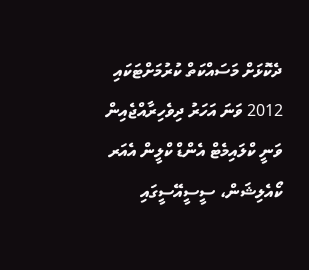ދެކޮޅަށް މަސައްކަތް ކުރުމަށްޓަކައި 2012 ވަނަ އަހަރު ދިވެހިރާއްޖެއިން ވަނީ ކްލައިމެޓް އެންޑް ކްލީން އެއަރ ކޯއެލިޝަން، ސީސީއޭސީގައި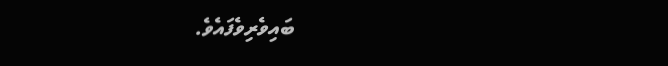ބައިވެރިވެފައެވެ.